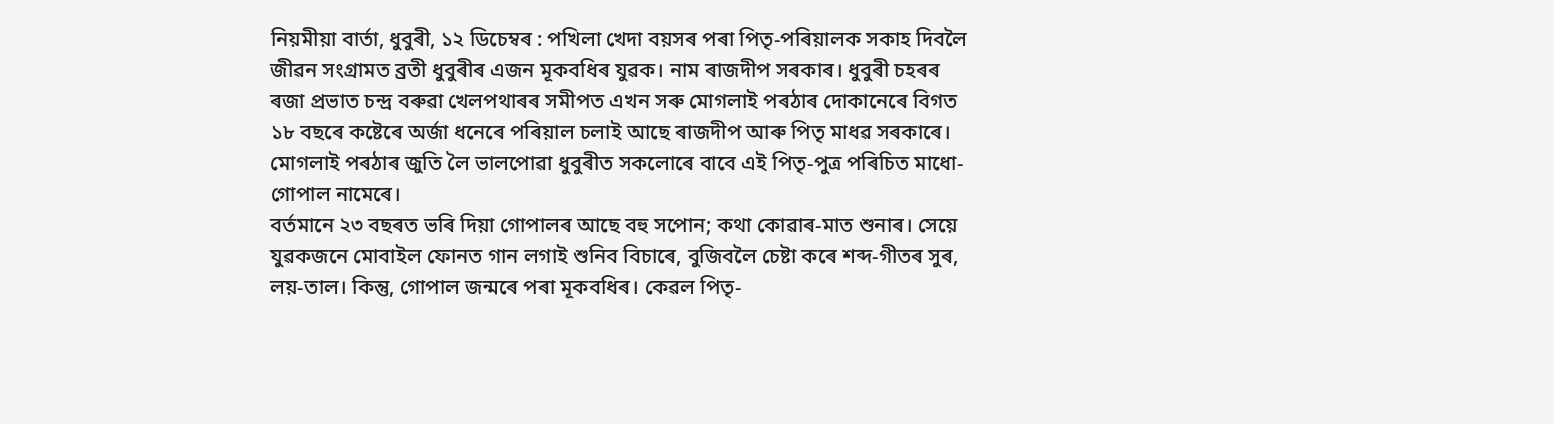নিয়মীয়া বাৰ্তা, ধুবুৰী, ১২ ডিচেম্বৰ : পখিলা খেদা বয়সৰ পৰা পিতৃ-পৰিয়ালক সকাহ দিবলৈ জীৱন সংগ্ৰামত ব্ৰতী ধুবুৰীৰ এজন মূকবধিৰ যুৱক। নাম ৰাজদীপ সৰকাৰ। ধুবুৰী চহৰৰ ৰজা প্ৰভাত চন্দ্ৰ বৰুৱা খেলপথাৰৰ সমীপত এখন সৰু মোগলাই পৰঠাৰ দোকানেৰে বিগত ১৮ বছৰে কষ্টেৰে অৰ্জা ধনেৰে পৰিয়াল চলাই আছে ৰাজদীপ আৰু পিতৃ মাধৱ সৰকাৰে। মোগলাই পৰঠাৰ জুতি লৈ ভালপোৱা ধুবুৰীত সকলোৰে বাবে এই পিতৃ-পুত্ৰ পৰিচিত মাধো-গোপাল নামেৰে।
বৰ্তমানে ২৩ বছৰত ভৰি দিয়া গোপালৰ আছে বহু সপোন; কথা কোৱাৰ-মাত শুনাৰ। সেয়ে যুৱকজনে মোবাইল ফোনত গান লগাই শুনিব বিচাৰে, বুজিবলৈ চেষ্টা কৰে শব্দ-গীতৰ সুৰ, লয়-তাল। কিন্তু, গোপাল জন্মৰে পৰা মূকবধিৰ। কেৱল পিতৃ-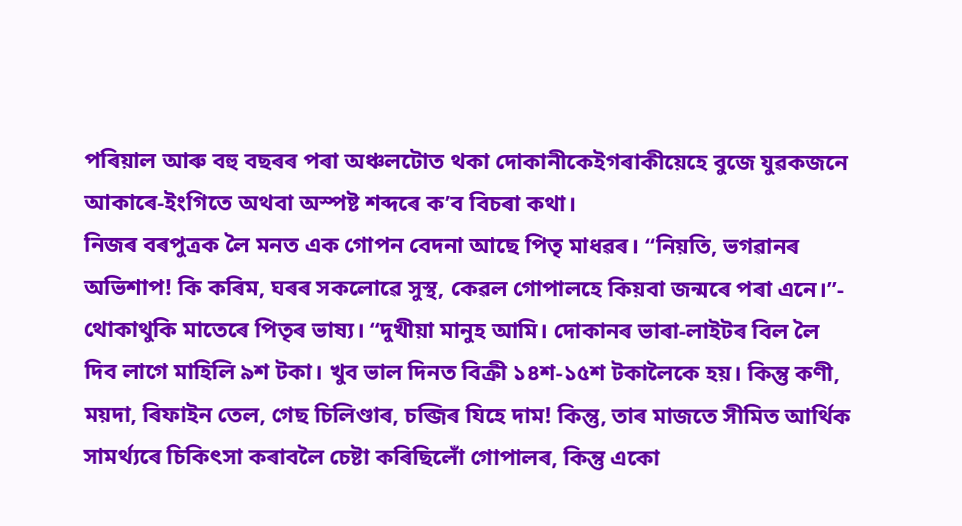পৰিয়াল আৰু বহু বছৰৰ পৰা অঞ্চলটোত থকা দোকানীকেইগৰাকীয়েহে বুজে যুৱকজনে আকাৰে-ইংগিতে অথবা অস্পষ্ট শব্দৰে ক’ব বিচৰা কথা।
নিজৰ বৰপুত্ৰক লৈ মনত এক গোপন বেদনা আছে পিতৃ মাধৱৰ। “নিয়তি, ভগৱানৰ অভিশাপ! কি কৰিম, ঘৰৰ সকলোৱে সুস্থ, কেৱল গোপালহে কিয়বা জন্মৰে পৰা এনে।”- থোকাথুকি মাতেৰে পিতৃৰ ভাষ্য। “দুখীয়া মানুহ আমি। দোকানৰ ভাৰা-লাইটৰ বিল লৈ দিব লাগে মাহিলি ৯শ টকা। খুব ভাল দিনত বিক্ৰী ১৪শ-১৫শ টকালৈকে হয়। কিন্তু কণী, ময়দা, ৰিফাইন তেল, গেছ চিলিণ্ডাৰ, চব্জিৰ যিহে দাম! কিন্তু, তাৰ মাজতে সীমিত আৰ্থিক সামৰ্থ্যৰে চিকিৎসা কৰাবলৈ চেষ্টা কৰিছিলোঁ গোপালৰ, কিন্তু একো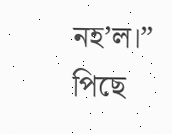নহ’ল।”
পিছে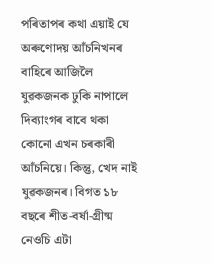পৰিতাপৰ কথা এয়াই যে অৰুণোদয় আঁচনিখনৰ বাহিৰে আজিলৈ যুৱকজনক ঢুকি নাপালে দিব্যাংগৰ বাবে থকা কোনো এখন চৰকাৰী আঁচনিয়ে। কিন্তু, খেদ নাই যুৱকজনৰ। বিগত ১৮ বছৰে শীত-বৰ্ষা-গ্ৰীষ্ম নেওচি এটা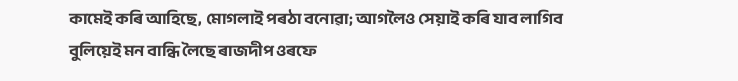কামেই কৰি আহিছে, মোগলাই পৰঠা বনোৱা; আগলৈও সেয়াই কৰি যাব লাগিব বুলিয়েই মন বান্ধি লৈছে ৰাজদীপ ওৰফে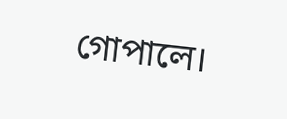গোপালে।